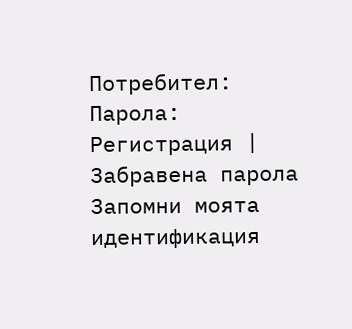Потребител:
Парола:
Регистрация | Забравена парола
Запомни моята идентификация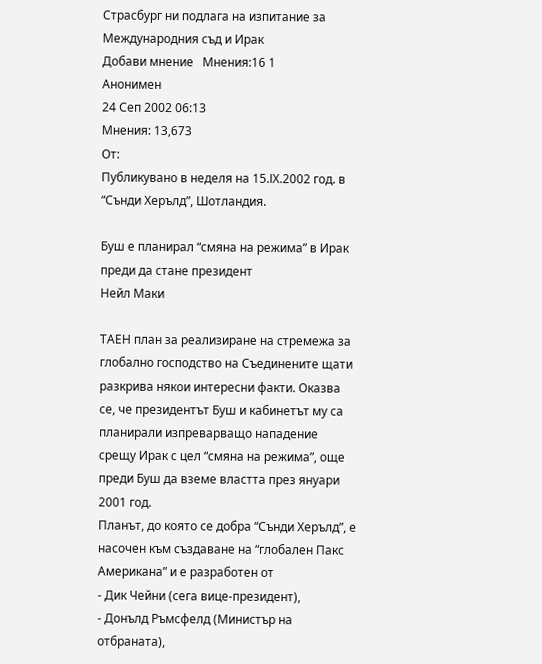Страсбург ни подлага на изпитание за Международния съд и Ирак
Добави мнение   Мнения:16 1
Анонимен
24 Сеп 2002 06:13
Мнения: 13,673
От:
Публикувано в неделя на 15.ІХ.2002 год. в “Сънди Херълд”, Шотландия.

Буш е планирал “смяна на режима” в Ирак преди да стане президент
Нейл Маки

ТАЕН план за реализиране на стремежа за глобално господство на Съединените щати разкрива някои интересни факти. Оказва се, че президентът Буш и кабинетът му са планирали изпреварващо нападение срещу Ирак с цел “смяна на режима”, още преди Буш да вземе властта през януари 2001 год.
Планът, до която се добра “Сънди Херълд”, е насочен към създаване на “глобален Пакс Американа” и е разработен от
- Дик Чейни (сега вице-президент),
- Донълд Ръмсфелд (Министър на отбраната),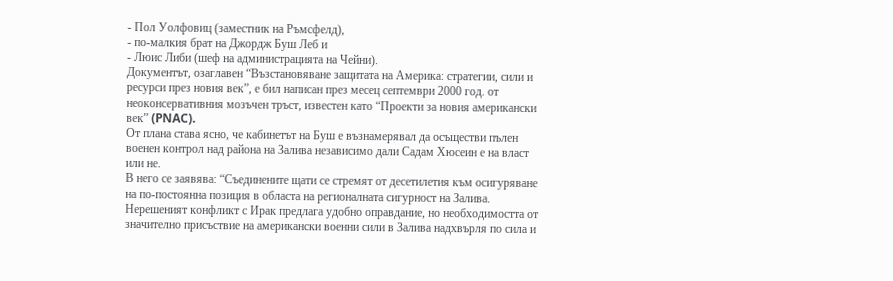- Пол Уолфовиц (заместник на Ръмсфелд),
- по-малкия брат на Джордж Буш Леб и
- Люис Либи (шеф на администрацията на Чейни).
Документът, озаглавен “Възстановяване защитата на Америка: стратегии, сили и ресурси през новия век”, е бил написан през месец септември 2000 год. от неоконсервативния мозъчен тръст, известен като “Проекти за новия американски век” (PNAC).
От плана става ясно, че кабинетът на Буш е възнамерявал да осъществи пълен военен контрол над района на Залива независимо дали Садам Хюсеин е на власт или не.
В него се заявява: “Съединените щати се стремят от десетилетия към осигуряване на по-постоянна позиция в областа на регионалната сигурност на Залива. Нерешеният конфликт с Ирак предлага удобно оправдание, но необходимостта от значително присъствие на американски военни сили в Залива надхвърля по сила и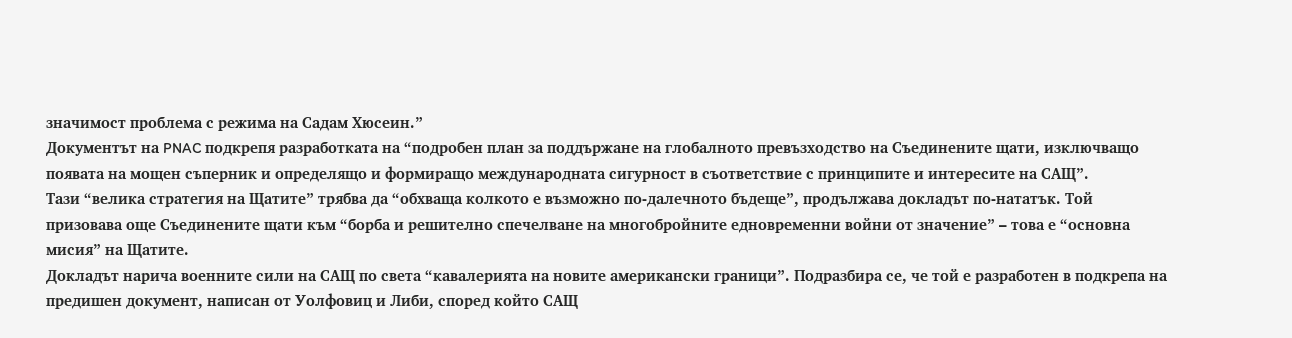значимост проблема с режима на Садам Хюсеин.”
Документът на PNAC подкрепя разработката на “подробен план за поддържане на глобалното превъзходство на Съединените щати, изключващо появата на мощен съперник и определящо и формиращо международната сигурност в съответствие с принципите и интересите на САЩ”.
Тази “велика стратегия на Щатите” трябва да “обхваща колкото е възможно по-далечното бъдеще”, продължава докладът по-нататък. Той призовава още Съединените щати към “борба и решително спечелване на многобройните едновременни войни от значение” – това е “основна мисия” на Щатите.
Докладът нарича военните сили на САЩ по света “кавалерията на новите американски граници”. Подразбира се, че той е разработен в подкрепа на предишен документ, написан от Уолфовиц и Либи, според който САЩ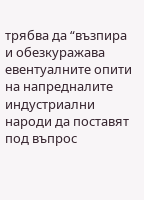трябва да “възпира и обезкуражава евентуалните опити на напредналите индустриални народи да поставят под въпрос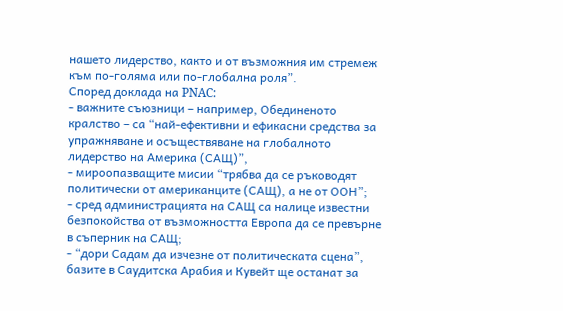нашето лидерство, както и от възможния им стремеж към по-голяма или по-глобална роля”.
Според доклада на PNAC:
- важните съюзници – например, Обединеното кралство – са “най-ефективни и ефикасни средства за упражняване и осъществяване на глобалното лидерство на Америка (САЩ)”,
- мироопазващите мисии “трябва да се ръководят политически от американците (САЩ), а не от ООН”;
- сред администрацията на САЩ са налице известни безпокойства от възможността Европа да се превърне в съперник на САЩ;
- “дори Садам да изчезне от политическата сцена”, базите в Саудитска Арабия и Кувейт ще останат за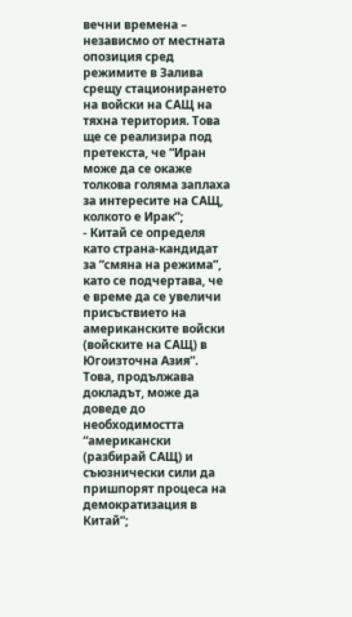вечни времена – независмо от местната опозиция сред режимите в Залива срещу стационирането на войски на САЩ на тяхна територия. Това ще се реализира под претекста, че “Иран може да се окаже толкова голяма заплаха за интересите на САЩ, колкото е Ирак”;
- Китай се определя като страна-кандидат за “смяна на режима”, като се подчертава, че е време да се увеличи присъствието на американските войски (войските на САЩ) в Югоизточна Азия”. Това, продължава докладът, може да доведе до необходимостта “американски (разбирай САЩ) и съюзнически сили да пришпорят процеса на демократизация в Китай”;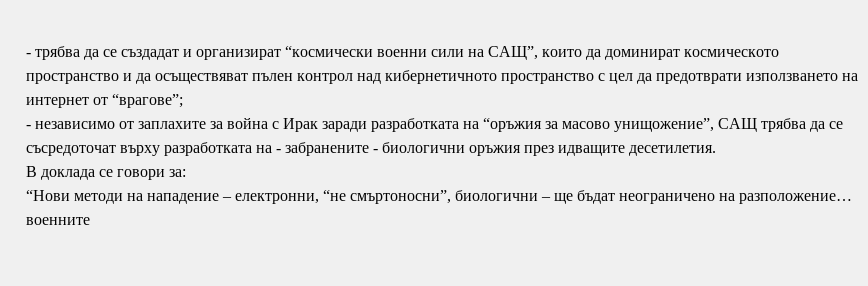- трябва да се създадат и организират “космически военни сили на САЩ”, които да доминират космическото пространство и да осъществяват пълен контрол над кибернетичното пространство с цел да предотврати използването на интернет от “врагове”;
- независимо от заплахите за война с Ирак заради разработката на “оръжия за масово унищожение”, САЩ трябва да се съсредоточат върху разработката на - забранените - биологични оръжия през идващите десетилетия.
В доклада се говори за:
“Нови методи на нападение – електронни, “не смъртоносни”, биологични – ще бъдат неограничено на разположение… военните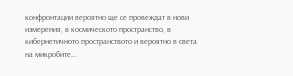конфронтации вероятно ще се провеждат в нови измерения, в космическото пространство, в кибернетичното пространството и вероятно в света на микробите…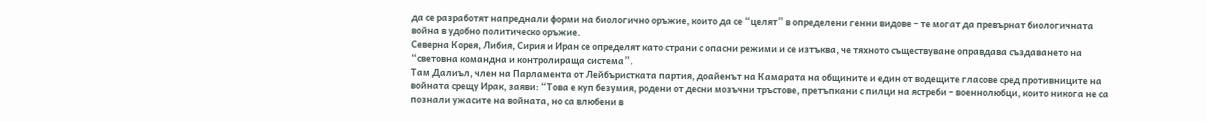да се разработят напреднали форми на биологично оръжие, които да се “целят” в определени генни видове – те могат да превърнат биологичната война в удобно политическо оръжие.
Северна Корея, Либия, Сирия и Иран се определят като страни с опасни режими и се изтъква, че тяхното съществуване оправдава създаването на “световна командна и контролираща система”.
Там Далиъл, член на Парламента от Лейбъристката партия, доайенът на Камарата на общините и един от водещите гласове сред противниците на войната срещу Ирак, заяви: “Това е куп безумия, родени от десни мозъчни тръстове, претъпкани с пилци на ястреби – военнолюбци, които никога не са познали ужасите на войната, но са влюбени в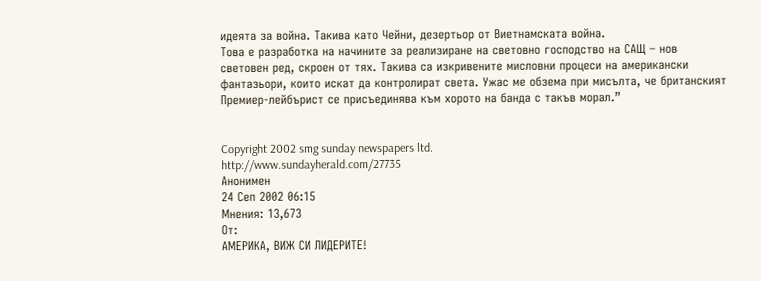идеята за война. Такива като Чейни, дезертьор от Виетнамската война.
Това е разработка на начините за реализиране на световно господство на САЩ – нов световен ред, скроен от тях. Такива са изкривените мисловни процеси на американски фантазьори, които искат да контролират света. Ужас ме обзема при мисълта, че британският Премиер-лейбърист се присъединява към хорото на банда с такъв морал.”


Copyright 2002 smg sunday newspapers ltd.
http://www.sundayherald.com/27735
Анонимен
24 Сеп 2002 06:15
Мнения: 13,673
От:
АМЕРИКА, ВИЖ СИ ЛИДЕРИТЕ!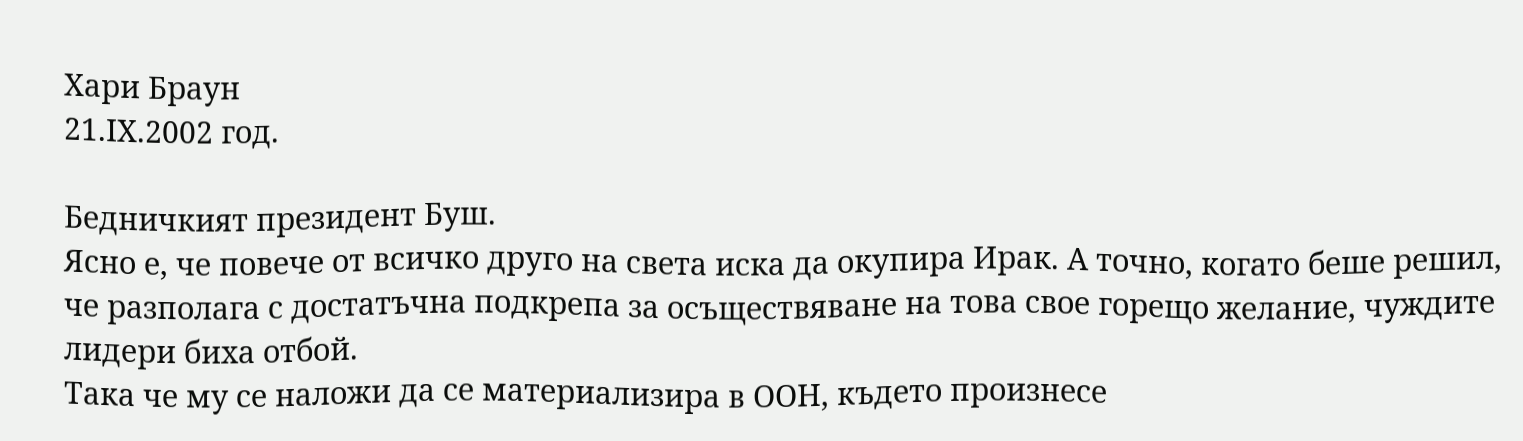Хари Браун
21.ІХ.2002 год.

Бедничкият президент Буш.
Ясно е, че повече от всичко друго на света иска да окупира Ирак. А точно, когато беше решил, че разполага с достатъчна подкрепа за осъществяване на това свое горещо желание, чуждите лидери биха отбой.
Така че му се наложи да се материализира в ООН, където произнесе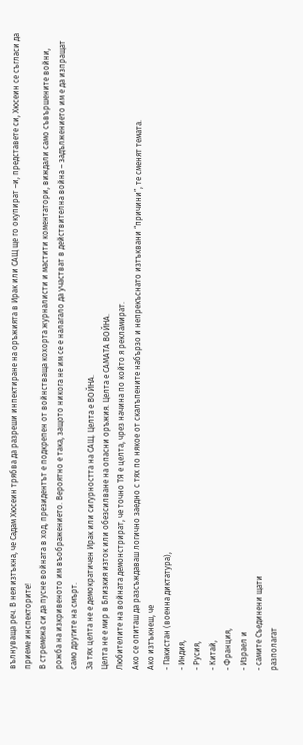вълнуваща реч. В нея изтъкна, че Садам Хюсеин трябва да разреши инпектиране на оръжията в Ирак или САЩ ще го окупират –и, представете си, Хюсеин се съгласи да приеме инспекторите!
В стремежа си да пусне войната в ход, президентът е подкрепен от войнстваща кохорта журналисти и мастити коментатори, виждали само съвършените войни, рожба на изкривеното им въображението. Вероятно е така, защото никога не им се е налагало да участват в действителна война – задължението им е да изпращат само другите на смърт.
За тях целта не е демократичен Ирак или сигурността на САЩ. Целта е ВОЙНА.
Целта не е мир в Близкия изток или обезсилване на опасни оръжия. Целта е САМАТА ВОЙНА.
Любителите на войната демонстрират, че точно ТЯ е целта, чрез начина по който я рекламират.
Ако се опиташ да разсъждаваш логично заедно с тях по някое от скалъпените набързо и непрекъснато изтъквани “причини”, те сменят темата.
Ако изтъкнеш, че
- Пакистан (военна диктатура),
- Индия,
- Русия,
- Китай,
- Франция,
- Израел и
- самите Съединени щати
разполагат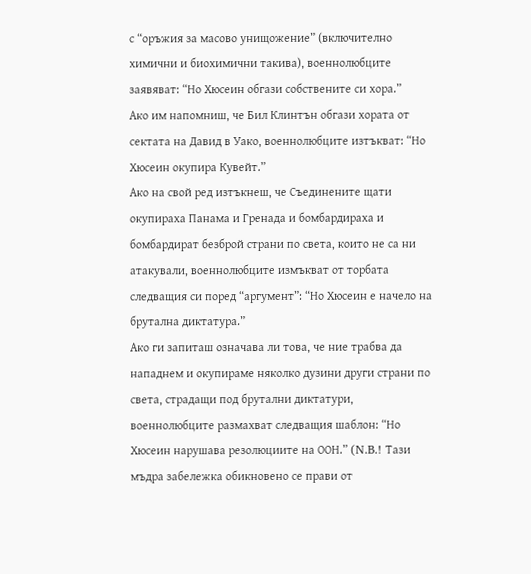с “оръжия за масово унищожение” (включително химични и биохимични такива), военнолюбците заявяват: “Но Хюсеин обгази собствените си хора.”
Ако им напомниш, че Бил Клинтън обгази хората от сектата на Давид в Уако, военнолюбците изтъкват: “Но Хюсеин окупира Кувейт.”
Ако на свой ред изтъкнеш, че Съединените щати окупираха Панама и Гренада и бомбардираха и бомбардират безброй страни по света, които не са ни атакували, военнолюбците измъкват от торбата следващия си поред “аргумент”: “Но Хюсеин е начело на брутална диктатура.”
Ако ги запиташ означава ли това, че ние трабва да нападнем и окупираме няколко дузини други страни по света, страдащи под брутални диктатури, военнолюбците размахват следващия шаблон: “Но Хюсеин нарушава резолюциите на ООН.” (N.B.! Тази мъдра забележка обикновено се прави от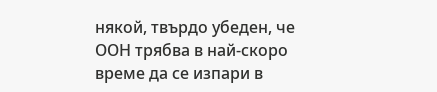някой, твърдо убеден, че ООН трябва в най-скоро време да се изпари в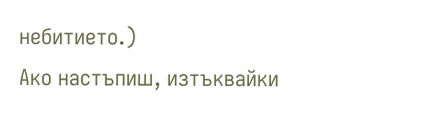небитието.)
Ако настъпиш, изтъквайки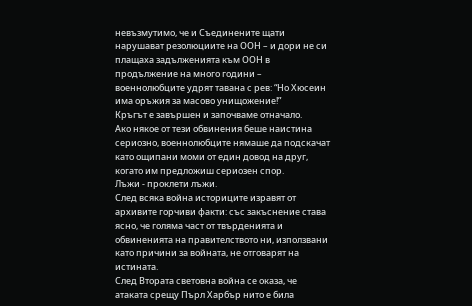невъзмутимо, че и Съединените щати нарушават резолюциите на ООН – и дори не си плащаха задълженията към ООН в продължение на много години – военнолюбците удрят тавана с рев: “Но Хюсеин има оръжия за масово унищожение!”
Кръгът е завършен и започваме отначало.
Ако някое от тези обвинения беше наистина сериозно, военнолюбците нямаше да подскачат като ощипани моми от един довод на друг, когато им предложиш сериозен спор.
Лъжи - проклети лъжи.
След всяка война историците изравят от архивите горчиви факти: със закъснение става ясно, че голяма част от твърденията и обвиненията на правителството ни, използвани като причини за войната, не отговарят на истината.
След Втората световна война се оказа, че атаката срещу Пърл Харбър нито е била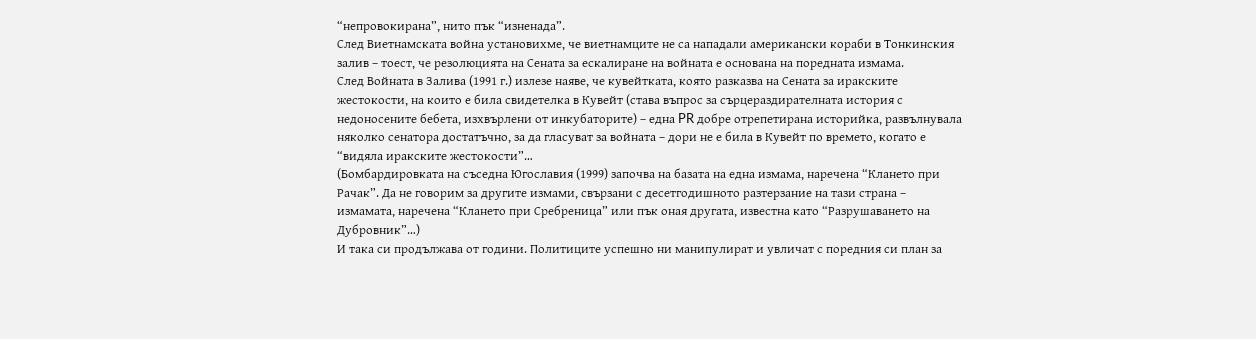“непровокирана”, нито пък “изненада”.
След Виетнамската война установихме, че виетнамците не са нападали американски кораби в Тонкинския залив – тоест, че резолюцията на Сената за ескалиране на войната е основана на поредната измама.
След Войната в Залива (1991 г.) излезе наяве, че кувейтката, която разказва на Сената за иракските жестокости, на които е била свидетелка в Кувейт (става въпрос за сърцераздирателната история с недоносените бебета, изхвърлени от инкубаторите) – една PR добре отрепетирана историйка, развълнувала няколко сенатора достатъчно, за да гласуват за войната – дори не е била в Кувейт по времето, когато е “видяла иракските жестокости”…
(Бомбардировката на съседна Югославия (1999) започва на базата на една измама, наречена “Клането при Рачак”. Да не говорим за другите измами, свързани с десетгодишното разтерзание на тази страна – измамата, наречена “Клането при Сребреница” или пък оная другата, известна като “Разрушаването на Дубровник”…)
И така си продължава от години. Политиците успешно ни манипулират и увличат с поредния си план за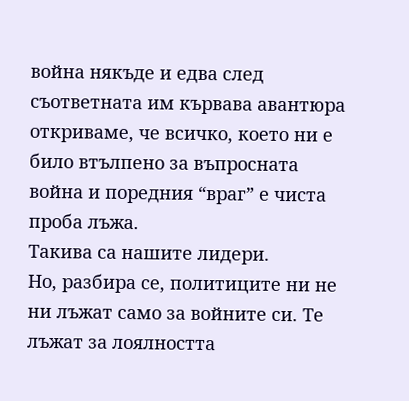война някъде и едва след съответната им кървава авантюра откриваме, че всичко, което ни е било втълпено за въпросната война и поредния “враг” е чиста проба лъжа.
Такива са нашите лидери.
Но, разбира се, политиците ни не ни лъжат само за войните си. Те лъжат за лоялността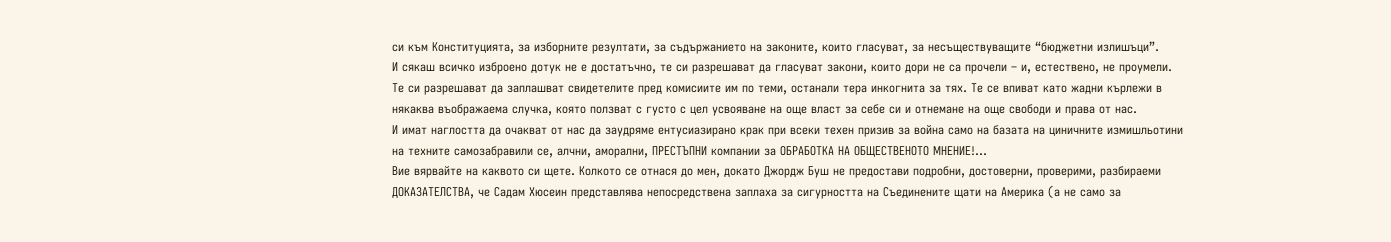си към Конституцията, за изборните резултати, за съдържанието на законите, които гласуват, за несъществуващите “бюджетни излишъци”.
И сякаш всичко изброено дотук не е достатъчно, те си разрешават да гласуват закони, които дори не са прочели – и, естествено, не проумели. Те си разрешават да заплашват свидетелите пред комисиите им по теми, останали тера инкогнита за тях. Те се впиват като жадни кърлежи в някаква въображаема случка, която ползват с густо с цел усвояване на още власт за себе си и отнемане на още свободи и права от нас.
И имат наглостта да очакват от нас да заудряме ентусиазирано крак при всеки техен призив за война само на базата на циничните измишльотини на техните самозабравили се, алчни, аморални, ПРЕСТЪПНИ компании за ОБРАБОТКА НА ОБЩЕСТВЕНОТО МНЕНИЕ!…
Вие вярвайте на каквото си щете. Колкото се отнася до мен, докато Джордж Буш не предостави подробни, достоверни, проверими, разбираеми ДОКАЗАТЕЛСТВА, че Садам Хюсеин представлява непосредствена заплаха за сигурността на Съединените щати на Америка (а не само за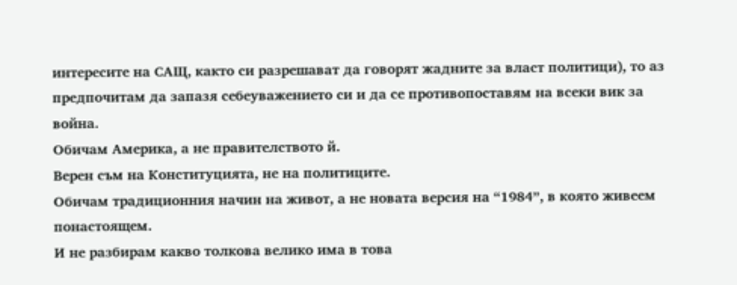интересите на САЩ, както си разрешават да говорят жадните за власт политици), то аз предпочитам да запазя себеуважението си и да се противопоставям на всеки вик за война.
Обичам Америка, а не правителството й.
Верен съм на Конституцията, не на политиците.
Обичам традиционния начин на живот, а не новата версия на “1984”, в която живеем понастоящем.
И не разбирам какво толкова велико има в това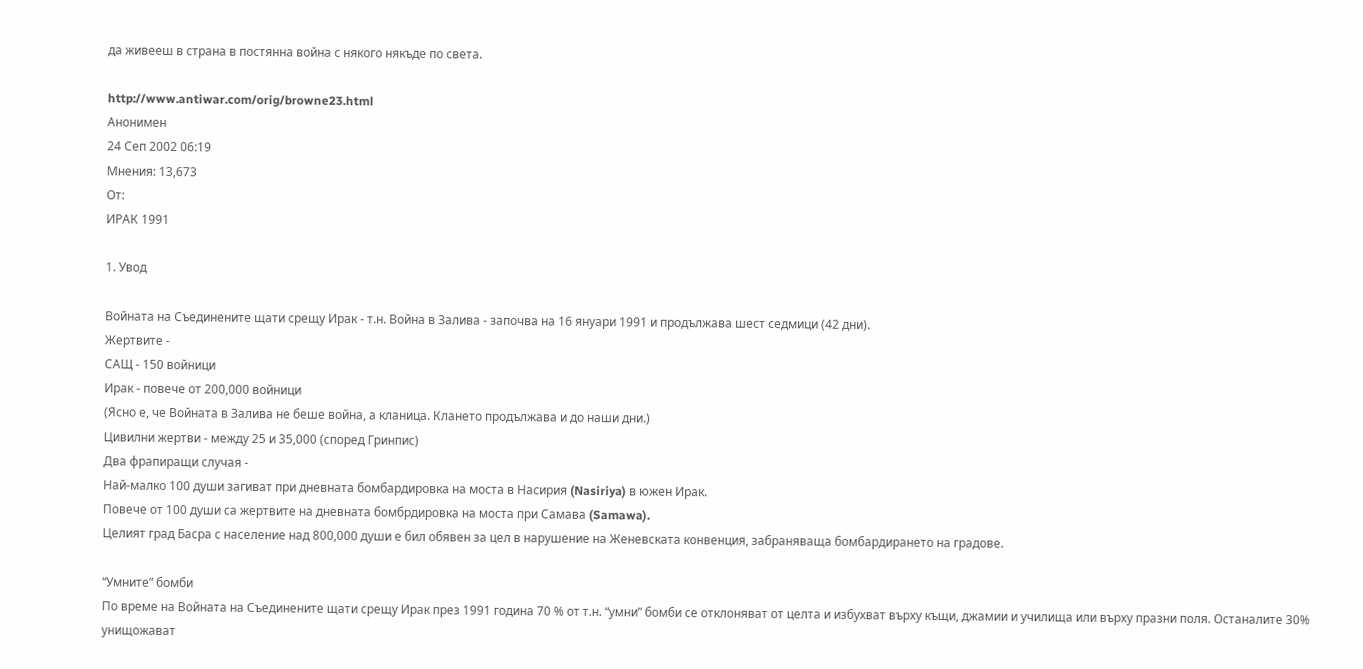да живееш в страна в постянна война с някого някъде по света.

http://www.antiwar.com/orig/browne23.html
Анонимен
24 Сеп 2002 06:19
Мнения: 13,673
От:
ИРАК 1991

1. Увод

Войната на Съединените щати срещу Ирак - т.н. Война в Залива - започва на 16 януари 1991 и продължава шест седмици (42 дни).
Жертвите -
САЩ - 150 войници
Ирак - повече от 200,000 войници
(Ясно е, че Войната в Залива не беше война, а кланица. Клането продължава и до наши дни.)
Цивилни жертви - между 25 и 35,000 (според Гринпис)
Два фрапиращи случая -
Най-малко 100 души загиват при дневната бомбардировка на моста в Насирия (Nasiriya) в южен Ирак.
Повече от 100 души са жертвите на дневната бомбрдировка на моста при Самава (Samawa).
Целият град Басра с население над 800,000 души е бил обявен за цел в нарушение на Женевската конвенция, забраняваща бомбардирането на градове.

“Умните” бомби
По време на Войната на Съединените щати срещу Ирак през 1991 година 70 % от т.н. “умни” бомби се отклоняват от целта и избухват върху къщи, джамии и училища или върху празни поля. Останалите 30% унищожават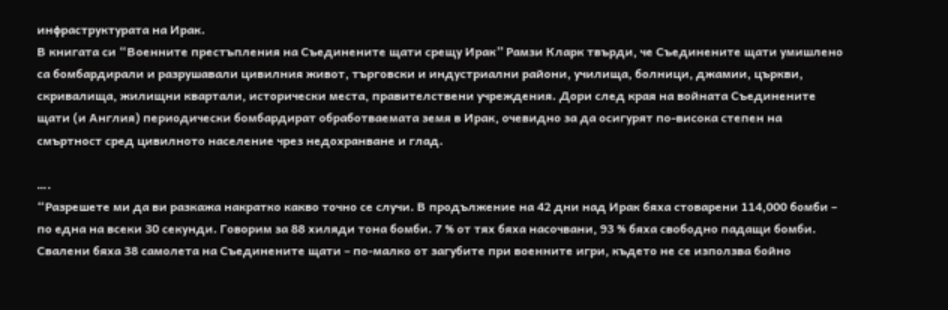инфраструктурата на Ирак.
В книгата си “Военните престъпления на Съединените щати срещу Ирак” Рамзи Кларк твърди, че Съединените щати умишлено са бомбардирали и разрушавали цивилния живот, търговски и индустриални райони, училища, болници, джамии, църкви, скривалища, жилищни квартали, исторически места, правителствени учреждения. Дори след края на войната Съединените щати (и Англия) периодически бомбардират обработваемата земя в Ирак, очевидно за да осигурят по-висока степен на смъртност сред цивилното население чрез недохранване и глад.

….
“Разрешете ми да ви разкажа накратко какво точно се случи. В продължение на 42 дни над Ирак бяха стоварени 114,000 бомби – по една на всеки 30 секунди. Говорим за 88 хиляди тона бомби. 7 % от тях бяха насочвани, 93 % бяха свободно падащи бомби. Свалени бяха 38 самолета на Съединените щати – по-малко от загубите при военните игри, където не се използва бойно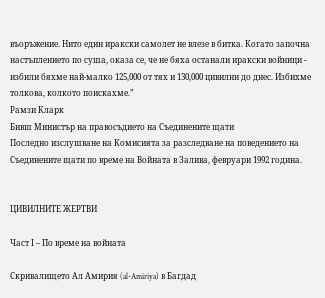въоръжение. Нито един иракски самолет не влезе в битка. Когато започна настъплението по суша, оказа се, че не бяха останали иракски войници - избили бяхме най-малко 125,000 от тях и 130,000 цивилни до днес. Избихме толкова, колкото поискахме.”
Рамзи Кларк
Бивш Министър на правосъдието на Съединените щати
Последно изслушване на Комисията за разследване на поведението на Съединените щати по време на Войната в Залива, февруари 1992 година.


ЦИВИЛНИТЕ ЖЕРТВИ

Част І – По време на войната

Скривалището Ал Амирия (al-Amiriya) в Багдад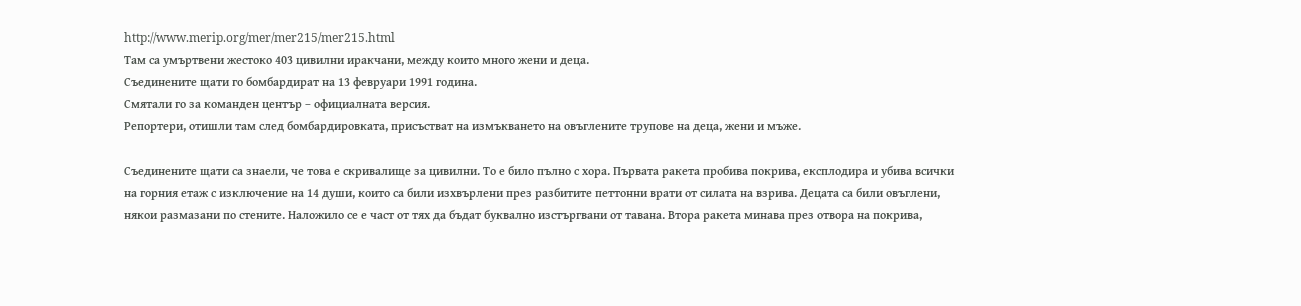http://www.merip.org/mer/mer215/mer215.html
Там са умъртвени жестоко 403 цивилни иракчани, между които много жени и деца.
Съединените щати го бомбардират на 13 февруари 1991 година.
Смятали го за команден център – официалната версия.
Репортери, отишли там след бомбардировката, присъстват на измъкването на овъглените трупове на деца, жени и мъже.

Съединените щати са знаели, че това е скривалище за цивилни. То е било пълно с хора. Първата ракета пробива покрива, експлодира и убива всички на горния етаж с изключение на 14 души, които са били изхвърлени през разбитите петтонни врати от силата на взрива. Децата са били овъглени, някои размазани по стените. Наложило се е част от тях да бъдат буквално изстъргвани от тавана. Втора ракета минава през отвора на покрива,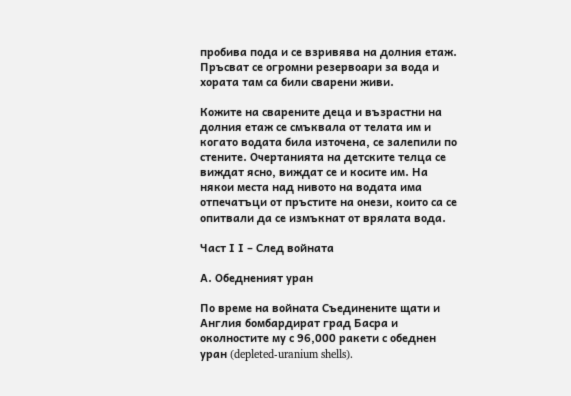пробива пода и се взривява на долния етаж. Пръсват се огромни резервоари за вода и хората там са били сварени живи.

Кожите на сварените деца и възрастни на долния етаж се смъквала от телата им и когато водата била източена, се залепили по стените. Очертанията на детските телца се виждат ясно, виждат се и косите им. На някои места над нивото на водата има отпечатъци от пръстите на онези, които са се опитвали да се измъкнат от врялата вода.

Част І І – След войната

А. Обедненият уран

По време на войната Съединените щати и Англия бомбардират град Басра и околностите му с 96,000 ракети с обеднен уран (depleted-uranium shells).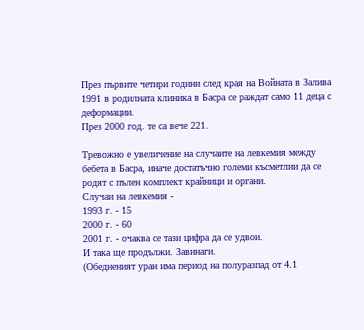През първите четири години след края на Войната в Залива 1991 в родилната клиника в Басра се раждат само 11 деца с деформации.
През 2000 год. те са вече 221.

Тревожно е увеличение на случаите на левкемия между бебета в Басра, иначе достатъчно големи късметлии да се родят с пълен комплект крайници и органи.
Случаи на левкемия -
1993 г. - 15
2000 г. - 60
2001 г. - очаква се тази цифра да се удвои.
И така ще продължи. Завинаги.
(Обедненият уран има период на полуразпад от 4.1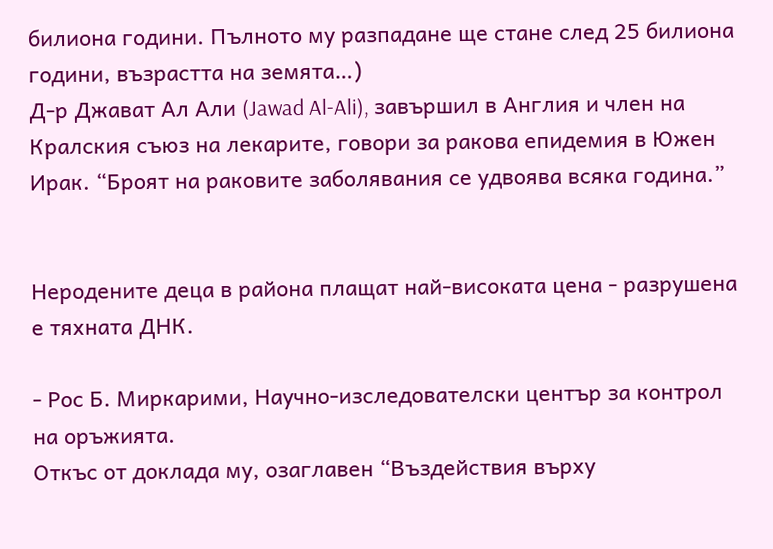билиона години. Пълното му разпадане ще стане след 25 билиона години, възрастта на земята…)
Д-р Джават Ал Али (Jawad Al-Ali), завършил в Англия и член на Кралския съюз на лекарите, говори за ракова епидемия в Южен Ирак. “Броят на раковите заболявания се удвоява всяка година.”


Неродените деца в района плащат най-високата цена - разрушена е тяхната ДНК.

- Рос Б. Миркарими, Научно-изследователски център за контрол на оръжията.
Откъс от доклада му, озаглавен “Въздействия върху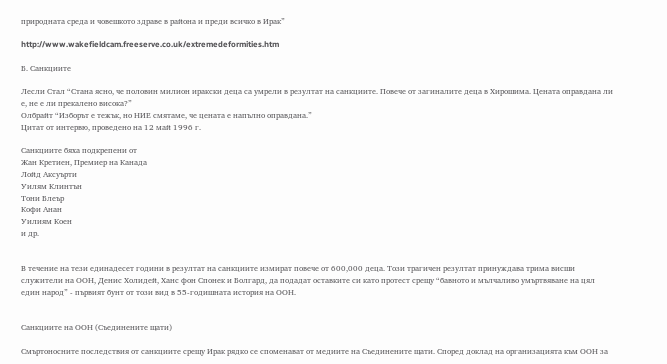природната среда и човешкото здраве в района и преди всичко в Ирак”

http://www.wakefieldcam.freeserve.co.uk/extremedeformities.htm

Б. Санкциите

Лесли Стал “Стана ясно, че половин милион иракски деца са умрели в резултат на санкциите. Повече от загиналите деца в Хирошима. Цената оправдана ли е, не е ли прекалено висока?”
Олбрайт “Изборът е тежък, но НИЕ смятаме, че цената е напълно оправдана.”
Цитат от интервю, проведено на 12 май 1996 г.

Санкциите бяха подкрепени от
Жан Кретиен, Премиер на Канада
Лойд Аксуърти
Уилям Клинтън
Тони Блеър
Кофи Анан
Уилиям Коен
и др.


В течение на тези единадесет години в резултат на санкциите измират повече от 600,000 деца. Този трагичен резултат принуждава трима висши служители на ООН, Денис Холидей, Ханс фон Спонек и Болгард, да подадат оставките си като протест срещу “бавното и мълчаливо умъртвяване на цял един народ” - първият бунт от този вид в 55-годишната история на ООН.


Санкциите на ООН (Съединените щати)

Смъртоносните последствия от санкциите срещу Ирак рядко се споменават от медиите на Съединените щати. Според доклад на организацията към ООН за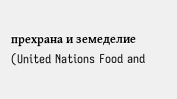прехрана и земеделие (United Nations Food and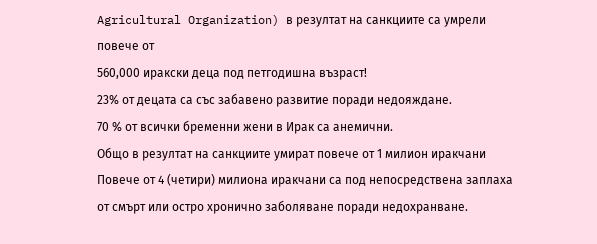Agricultural Organization) в резултат на санкциите са умрели повече от
560,000 иракски деца под петгодишна възраст!
23% от децата са със забавено развитие поради недояждане.
70 % от всички бременни жени в Ирак са анемични.
Общо в резултат на санкциите умират повече от 1 милион иракчани
Повече от 4 (четири) милиона иракчани са под непосредствена заплаха от смърт или остро хронично заболяване поради недохранване.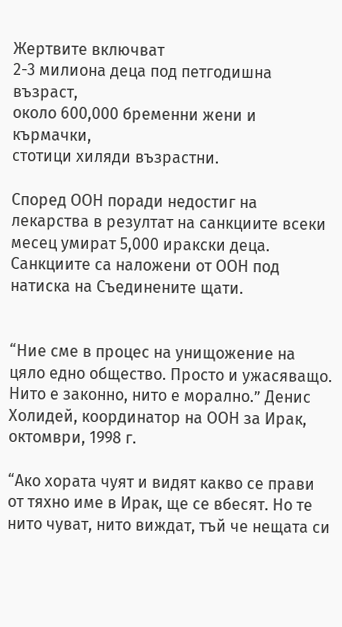Жертвите включват
2-3 милиона деца под петгодишна възраст,
около 600,000 бременни жени и кърмачки,
стотици хиляди възрастни.

Според ООН поради недостиг на лекарства в резултат на санкциите всеки месец умират 5,000 иракски деца.
Санкциите са наложени от ООН под натиска на Съединените щати.


“Ние сме в процес на унищожение на цяло едно общество. Просто и ужасяващо. Нито е законно, нито е морално.” Денис Холидей, координатор на ООН за Ирак, октомври, 1998 г.

“Ако хората чуят и видят какво се прави от тяхно име в Ирак, ще се вбесят. Но те нито чуват, нито виждат, тъй че нещата си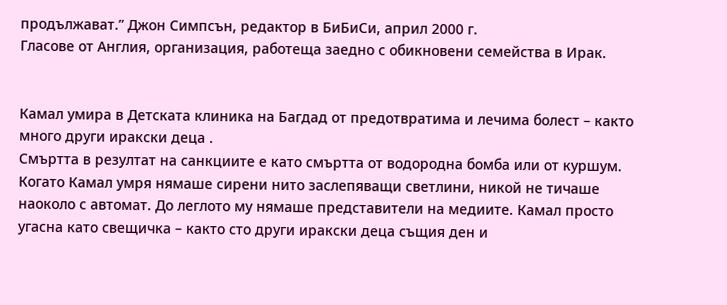продължават.” Джон Симпсън, редактор в БиБиСи, април 2000 г.
Гласове от Англия, организация, работеща заедно с обикновени семейства в Ирак.


Камал умира в Детската клиника на Багдад от предотвратима и лечима болест – както много други иракски деца .
Смъртта в резултат на санкциите е като смъртта от водородна бомба или от куршум. Когато Камал умря нямаше сирени нито заслепяващи светлини, никой не тичаше наоколо с автомат. До леглото му нямаше представители на медиите. Камал просто угасна като свещичка – както сто други иракски деца същия ден и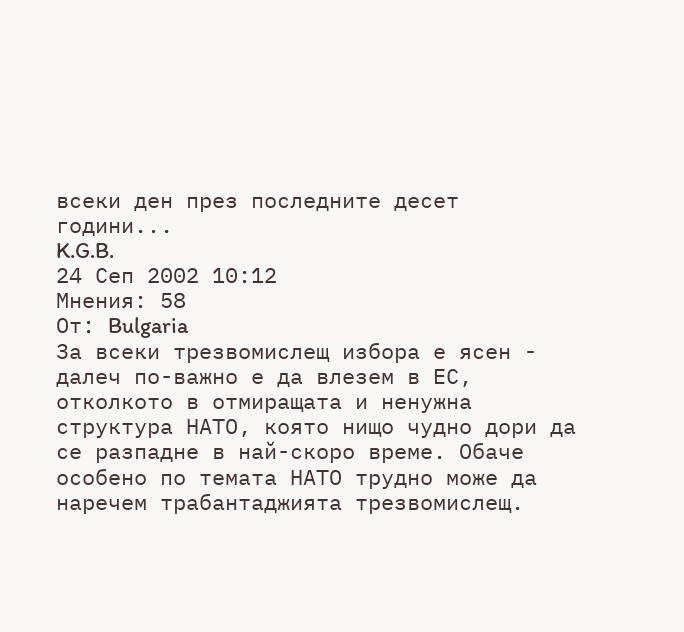всеки ден през последните десет години...
K.G.B.
24 Сеп 2002 10:12
Мнения: 58
От: Bulgaria
За всеки трезвомислещ избора е ясен - далеч по-важно е да влезем в ЕС, отколкото в отмиращата и ненужна структура НАТО, която нищо чудно дори да се разпадне в най-скоро време. Обаче особено по темата НАТО трудно може да наречем трабантаджията трезвомислещ.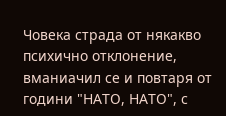Човека страда от някакво психично отклонение, вманиачил се и повтаря от години "НАТО, НАТО", с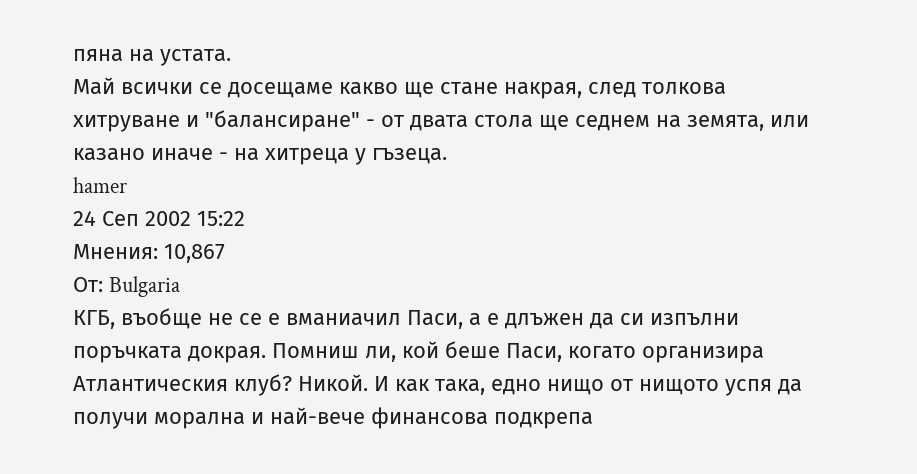пяна на устата.
Май всички се досещаме какво ще стане накрая, след толкова хитруване и "балансиране" - от двата стола ще седнем на земята, или казано иначе - на хитреца у гъзеца.
hamer
24 Сеп 2002 15:22
Мнения: 10,867
От: Bulgaria
КГБ, въобще не се е вманиачил Паси, а е длъжен да си изпълни поръчката докрая. Помниш ли, кой беше Паси, когато организира Атлантическия клуб? Никой. И как така, едно нищо от нищото успя да получи морална и най-вече финансова подкрепа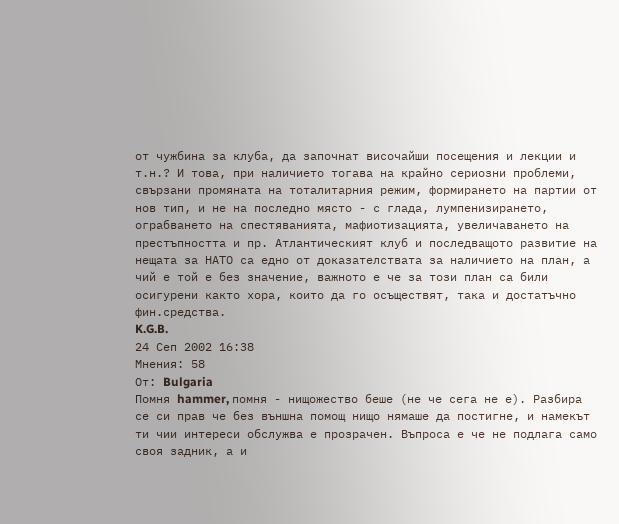от чужбина за клуба, да започнат височайши посещения и лекции и т.н.? И това, при наличието тогава на крайно сериозни проблеми, свързани промяната на тоталитарния режим, формирането на партии от нов тип, и не на последно място - с глада, лумпенизирането, ограбването на спестяванията, мафиотизацията, увеличаването на престъпността и пр. Атлантическият клуб и последващото развитие на нещата за НАТО са едно от доказателствата за наличието на план, а чий е той е без значение, важното е че за този план са били осигурени както хора, които да го осъществят, така и достатъчно фин.средства.
K.G.B.
24 Сеп 2002 16:38
Мнения: 58
От: Bulgaria
Помня hammer, помня - нищожество беше (не че сега не е). Разбира се си прав че без външна помощ нищо нямаше да постигне, и намекът ти чии интереси обслужва е прозрачен. Въпроса е че не подлага само своя задник, а и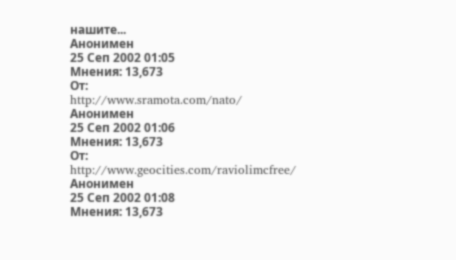нашите...
Анонимен
25 Сеп 2002 01:05
Мнения: 13,673
От:
http://www.sramota.com/nato/
Анонимен
25 Сеп 2002 01:06
Мнения: 13,673
От:
http://www.geocities.com/raviolimcfree/
Анонимен
25 Сеп 2002 01:08
Мнения: 13,673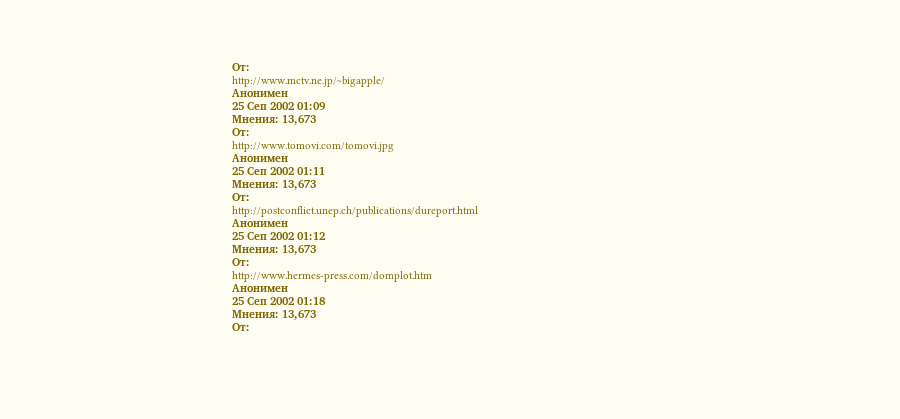От:
http://www.mctv.ne.jp/~bigapple/
Анонимен
25 Сеп 2002 01:09
Мнения: 13,673
От:
http://www.tomovi.com/tomovi.jpg
Анонимен
25 Сеп 2002 01:11
Мнения: 13,673
От:
http://postconflict.unep.ch/publications/dureport.html
Анонимен
25 Сеп 2002 01:12
Мнения: 13,673
От:
http://www.hermes-press.com/domplot.htm
Анонимен
25 Сеп 2002 01:18
Мнения: 13,673
От: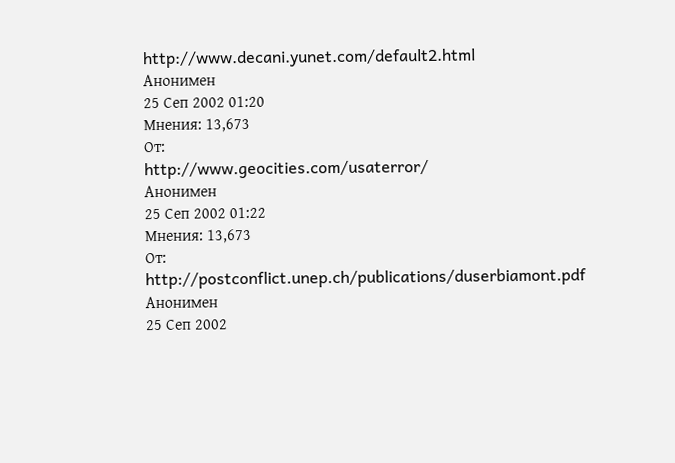http://www.decani.yunet.com/default2.html
Анонимен
25 Сеп 2002 01:20
Мнения: 13,673
От:
http://www.geocities.com/usaterror/
Анонимен
25 Сеп 2002 01:22
Мнения: 13,673
От:
http://postconflict.unep.ch/publications/duserbiamont.pdf
Анонимен
25 Сеп 2002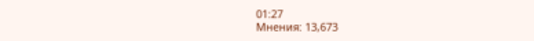01:27
Мнения: 13,673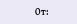От: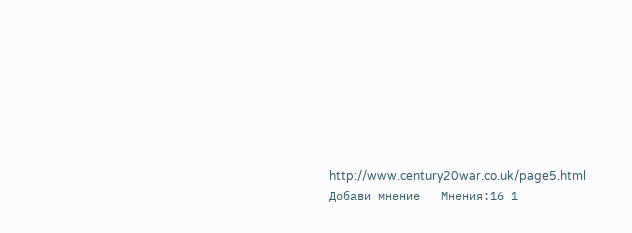http://www.century20war.co.uk/page5.html
Добави мнение   Мнения:16 1